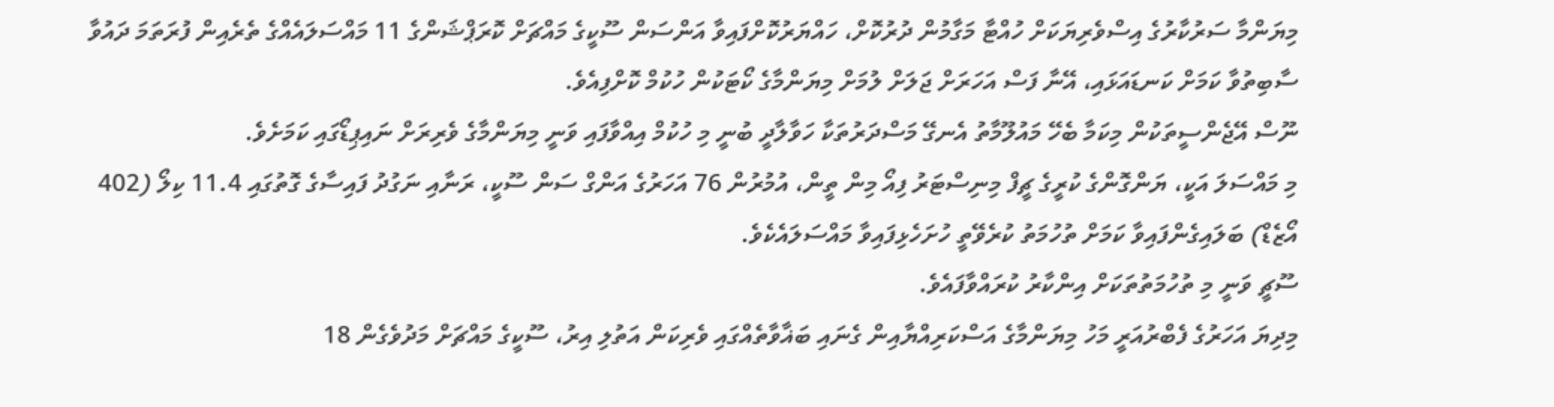މިޔަންމާ ސަރުކާރުގެ އިސްވެރިޔަކަށް ހުއްޓާ މަގާމުން ދުރުކޮށް، ހައްޔަރުކޮށްފައިވާ އަންސަން ސޫކީގެ މައްޗަށް ކޮރަޕްޝަންގެ 11 މައްސަލައެއްގެ ތެރެއިން ފުރަތަމަ ދައުވާ ސާބިތުވާ ކަމަށް ކަނޑައަޅައި، އޭނާ ފަސް އަހަރަށް ޖަލަށް ލުމަށް މިޔަންމާގެ ކޯޓަކުން ހުކުމް ކޮށްފިއެވެ.
ނޫސް އޭޖެންސީތަކުން މިކަމާ ބެހޭ މައުލޫމާތު އެނގޭ މަސްދަރުތަކާ ހަވާލާދީ ބުނީ މި ހުކުމް އިއްވާފައި ވަނީ މިޔަންމާގެ ވެރިރަށް ނައިޕިޑޯގައި ކަމަށެވެ.
މި މައްސަލަ އަކީ، ޔަންގޮންގެ ކުރީގެ ޗީފް މިނިސްޓަރު ފިއޯ މިން ތީން، އުމުރުން 76 އަހަރުގެ އަންގް ސަން ސޫކީ، ރަނާއި ނަގުދު ފައިސާގެ ގޮތުގައި 11.4 ކިލޯ (402 އޯޒެޑް) ބަލައިގެންފައިވާ ކަމަށް ތުހުމަތު ކުރެވޭތީ ހުށަހެޅިފައިވާ މައްސަލައެކެވެ.
ސޫޗީ ވަނީ މި ތުހުމަތުތަކަށް އިންކާރު ކުރައްވާފައެވެ.
މިދިޔަ އަހަރުގެ ފެބްރުއަރީ މަހު މިޔަންމާގެ އަސްކަރިއްޔާއިން ގެނައި ބަޣާވާތެއްގައި ވެރިކަން އަތުލި އިރު، ސޫކީގެ މައްޗަށް މަދުވެގެން 18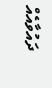ދައުވާއެއް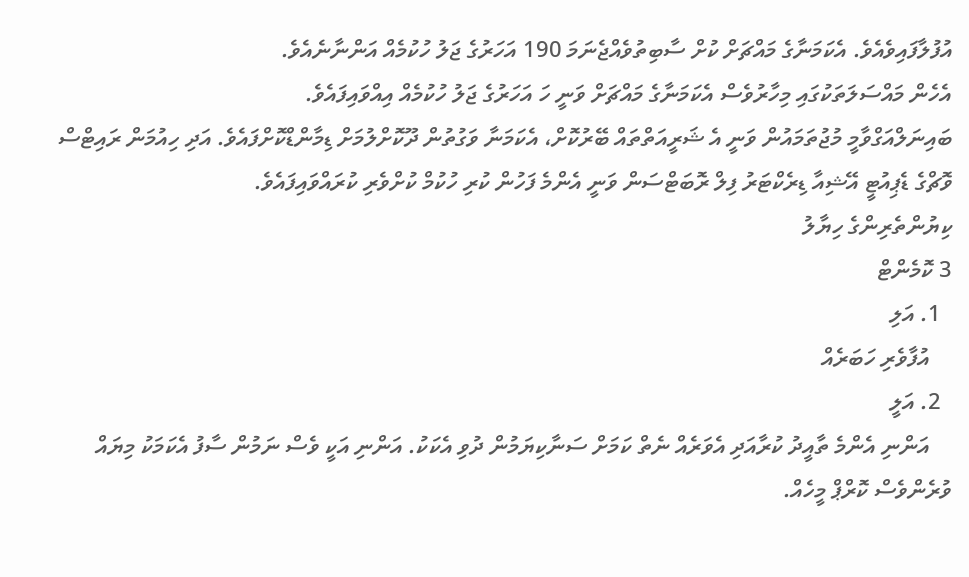އުފުލާފައިވެއެވެ. އެކަމަނާގެ މައްޗަށް ކުށް ސާބިތުވެއްޖެނަމަ 190 އަހަރުގެ ޖަލު ހުކުމެއް އަންނާނެއެވެ.
އެހެން މައްސަލަތަކުގައި މިހާރުވެސް އެކަމަނާގެ މައްޗަށް ވަނީ ހަ އަހަރުގެ ޖަލު ހުކުމެއް އިއްވައިފައެވެ.
ބައިނަލްއަގްވާމީ މުޖުތަމައުން ވަނީ އެ ޝަރީއަތްތައް ބޭރުކޮށް، އެކަމަނާ ވަގުތުން ދޫކޮށްލުމަށް ޑިމާންޑްކޮށްފައެވެ. އަދި ހިއުމަން ރައިޓްސް ވޮޗްގެ ޑެޕިއުޓީ އޭޝިއާ ޑިރެކްޓަރު ފިލް ރޮބަޓްސަން ވަނީ އެންމެ ފަހުން ކުރި ހުކުމް ކުށްވެރި ކުރައްވައިފައެވެ.
ކިޔުންތެރިންގެ ހިޔާލު
3 ކޮމެންޓް
  1. އަލި
    އުފާވެރި ހަބަރެއް
  2. އަލީ
    އަންނި އެންމެ ތާއީދު ކުރާއަދި އެވަރެއް ނެތް ކަމަށް ސަނާކިޔަމުން ދުވި އެކަކު. އަންނި އަކީ ވެސް ނަމުން ސާފު އެކަމަކު މިޔައް ވުރެންވެސް ކޮރްޕް މީހެއް.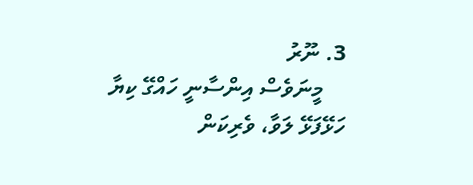3. ނޫރު
    މީނަވެސް އިންސާނީ ހައްގޭ ކިޔާ ހަޅޭފަޅޭ ލަވާ، ވެރިކަން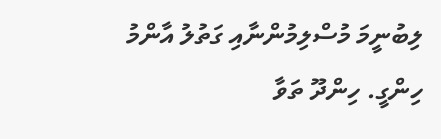ލިބުނީމަ މުސްލިމުންނާއި ގަތުލު އާންމު ހިންގީ. ހިންދޫ ތަވާ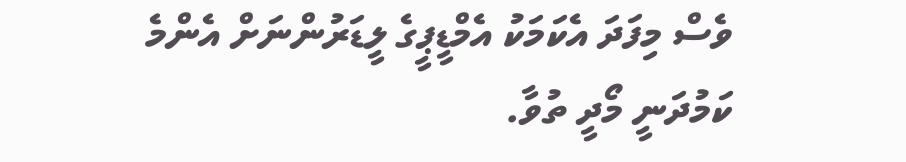ވެސް މިފަދަ އެކަމަކު އެމްޑީޕީގެ ލީޑަރުންނަށް އެންމެ ކަމުދަނީ މޯދީ ތުވާ.